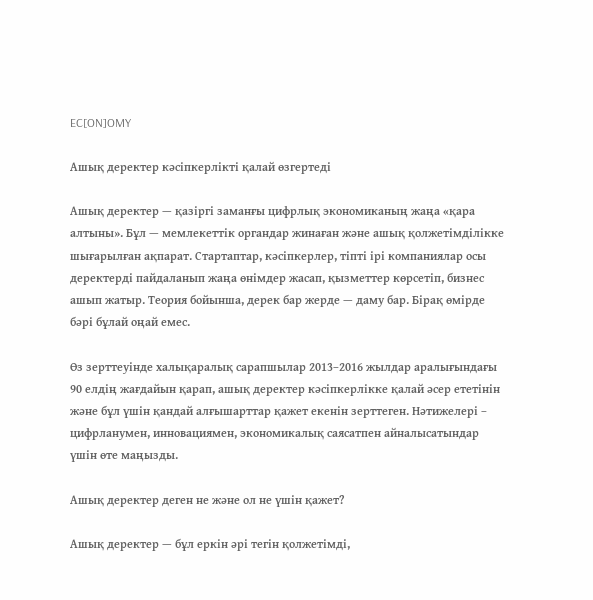EC[ON]OMY

Ашық деректер кәсіпкерлікті қалай өзгертеді

Ашық деректер — қазіргі заманғы цифрлық экономиканың жаңа «қара алтыны». Бұл — мемлекеттік органдар жинаған және ашық қолжетімділікке шығарылған ақпарат. Стартаптар, кәсіпкерлер, тіпті ірі компаниялар осы деректерді пайдаланып жаңа өнімдер жасап, қызметтер көрсетіп, бизнес ашып жатыр. Теория бойынша, дерек бар жерде — даму бар. Бірақ өмірде бәрі бұлай оңай емес.

Өз зерттеуінде халықаралық сарапшылар 2013–2016 жылдар аралығындағы 90 елдің жағдайын қарап, ашық деректер кәсіпкерлікке қалай әсер ететінін және бұл үшін қандай алғышарттар қажет екенін зерттеген. Нәтижелері – цифрланумен, инновациямен, экономикалық саясатпен айналысатындар үшін өте маңызды.

Ашық деректер деген не және ол не үшін қажет?

Ашық деректер — бұл еркін әрі тегін қолжетімді,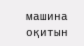машина оқитын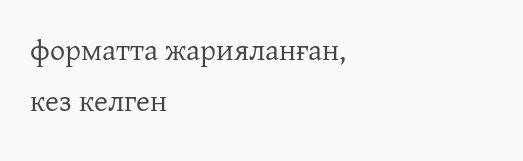форматта жарияланған, кез келген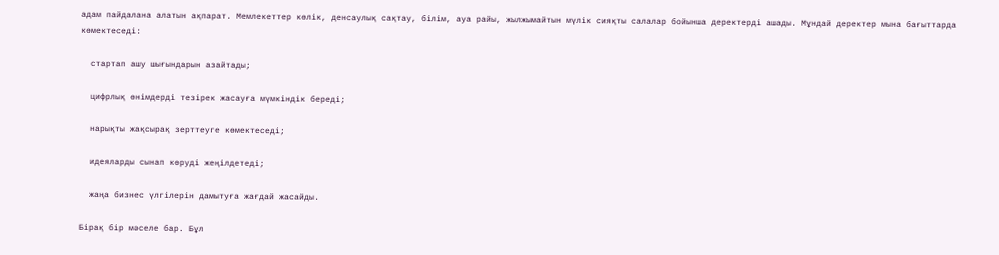адам пайдалана алатын ақпарат. Мемлекеттер көлік, денсаулық сақтау, білім, ауа райы, жылжымайтын мүлік сияқты салалар бойынша деректерді ашады. Мұндай деректер мына бағыттарда көмектеседі:

  стартап ашу шығындарын азайтады;

  цифрлық өнімдерді тезірек жасауға мүмкіндік береді;

  нарықты жақсырақ зерттеуге көмектеседі;

  идеяларды сынап көруді жеңілдетеді;

  жаңа бизнес үлгілерін дамытуға жағдай жасайды.

Бірақ бір мәселе бар. Бұл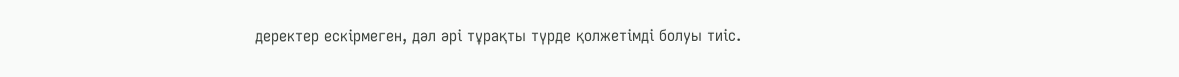деректер ескірмеген, дәл әрі тұрақты түрде қолжетімді болуы тиіс.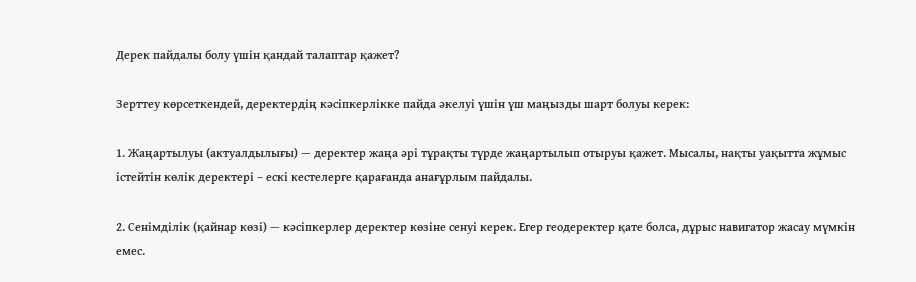Дерек пайдалы болу үшін қандай талаптар қажет?

Зерттеу көрсеткендей, деректердің кәсіпкерлікке пайда әкелуі үшін үш маңызды шарт болуы керек:

1. Жаңартылуы (актуалдылығы) — деректер жаңа әрі тұрақты түрде жаңартылып отыруы қажет. Мысалы, нақты уақытта жұмыс істейтін көлік деректері – ескі кестелерге қарағанда анағұрлым пайдалы.

2. Сенімділік (қайнар көзі) — кәсіпкерлер деректер көзіне сенуі керек. Егер геодеректер қате болса, дұрыс навигатор жасау мүмкін емес.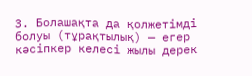3. Болашақта да қолжетімді болуы (тұрақтылық) — егер кәсіпкер келесі жылы дерек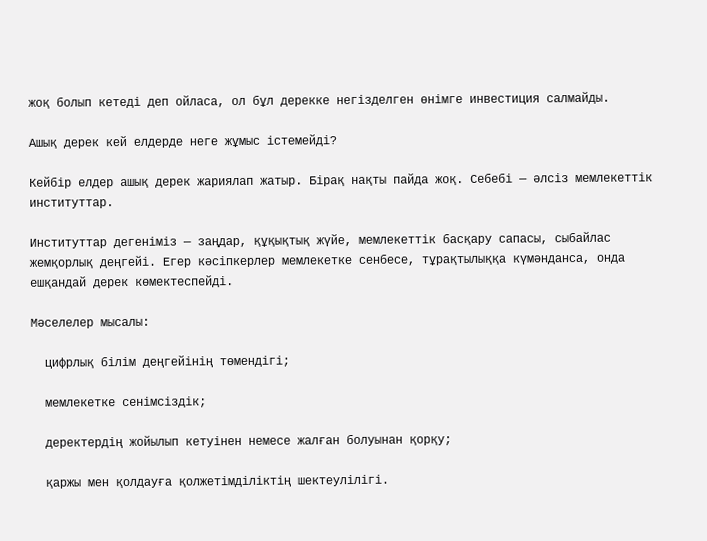жоқ болып кетеді деп ойласа, ол бұл дерекке негізделген өнімге инвестиция салмайды.

Ашық дерек кей елдерде неге жұмыс істемейді?

Кейбір елдер ашық дерек жариялап жатыр. Бірақ нақты пайда жоқ. Себебі — әлсіз мемлекеттік институттар.

Институттар дегеніміз — заңдар, құқықтық жүйе, мемлекеттік басқару сапасы, сыбайлас жемқорлық деңгейі. Егер кәсіпкерлер мемлекетке сенбесе, тұрақтылыққа күмәнданса, онда ешқандай дерек көмектеспейді.

Мәселелер мысалы:

  цифрлық білім деңгейінің төмендігі;

  мемлекетке сенімсіздік;

  деректердің жойылып кетуінен немесе жалған болуынан қорқу;

  қаржы мен қолдауға қолжетімділіктің шектеулілігі.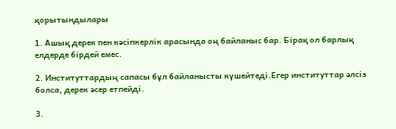қорытындылары

1. Ашық дерек пен кәсіпкерлік арасында оң байланыс бар. Бірақ ол барлық елдерде бірдей емес.

2. Институттардың сапасы бұл байланысты күшейтеді.Егер институттар әлсіз болса, дерек әсер етпейді.

3.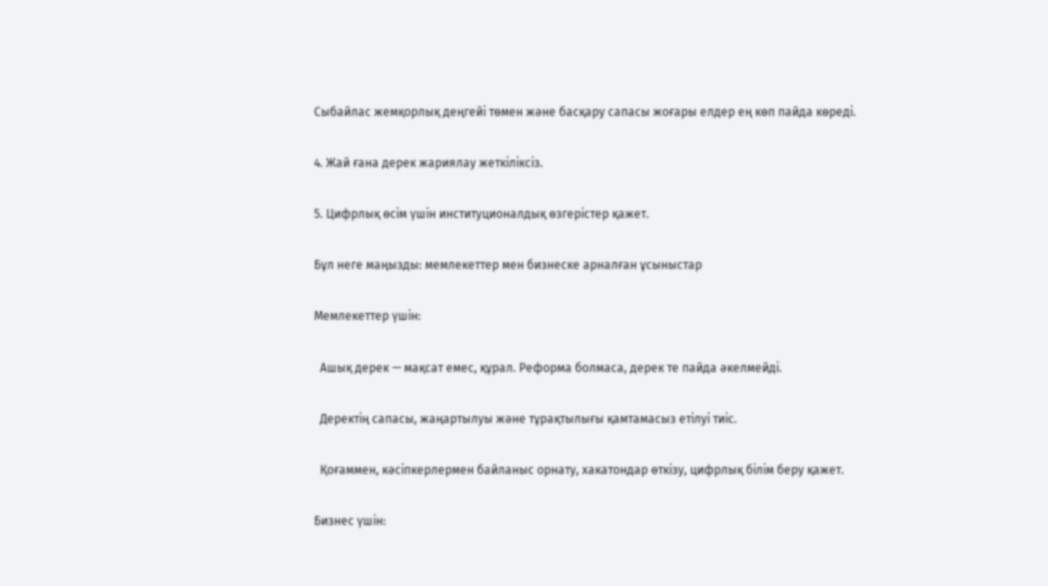Сыбайлас жемқорлық деңгейі төмен және басқару сапасы жоғары елдер ең көп пайда көреді.

4. Жай ғана дерек жариялау жеткіліксіз.

5. Цифрлық өсім үшін институционалдық өзгерістер қажет.

Бұл неге маңызды: мемлекеттер мен бизнеске арналған ұсыныстар

Мемлекеттер үшін:

  Ашық дерек — мақсат емес, құрал. Реформа болмаса, дерек те пайда әкелмейді.

  Деректің сапасы, жаңартылуы және тұрақтылығы қамтамасыз етілуі тиіс.

  Қоғаммен, кәсіпкерлермен байланыс орнату, хакатондар өткізу, цифрлық білім беру қажет.

Бизнес үшін: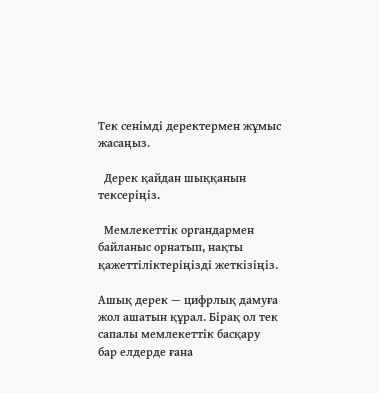Тек сенімді деректермен жұмыс жасаңыз.

  Дерек қайдан шыққанын тексеріңіз.

  Мемлекеттік органдармен байланыс орнатып, нақты қажеттіліктеріңізді жеткізіңіз.

Ашық дерек — цифрлық дамуға жол ашатын құрал. Бірақ ол тек сапалы мемлекеттік басқару бар елдерде ғана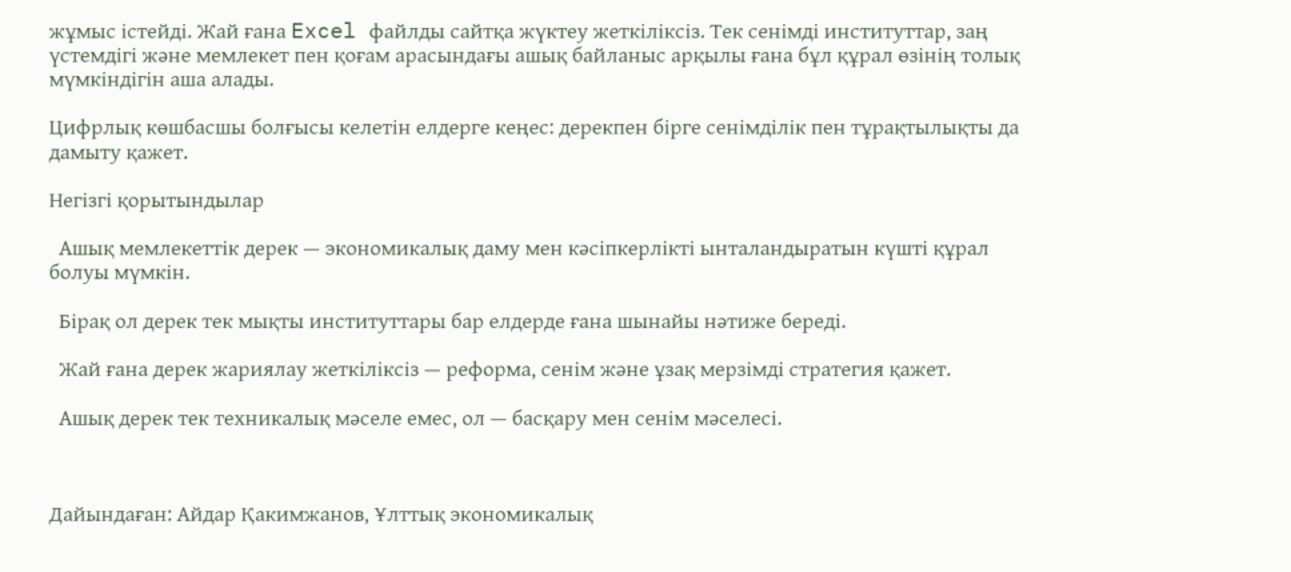жұмыс істейді. Жай ғана Excel файлды сайтқа жүктеу жеткіліксіз. Тек сенімді институттар, заң үстемдігі және мемлекет пен қоғам арасындағы ашық байланыс арқылы ғана бұл құрал өзінің толық мүмкіндігін аша алады.

Цифрлық көшбасшы болғысы келетін елдерге кеңес: дерекпен бірге сенімділік пен тұрақтылықты да дамыту қажет.

Негізгі қорытындылар

  Ашық мемлекеттік дерек — экономикалық даму мен кәсіпкерлікті ынталандыратын күшті құрал болуы мүмкін.

  Бірақ ол дерек тек мықты институттары бар елдерде ғана шынайы нәтиже береді.

  Жай ғана дерек жариялау жеткіліксіз — реформа, сенім және ұзақ мерзімді стратегия қажет.

  Ашық дерек тек техникалық мәселе емес, ол — басқару мен сенім мәселесі.



Дайындаған: Айдар Қакимжанов, Ұлттық экономикалық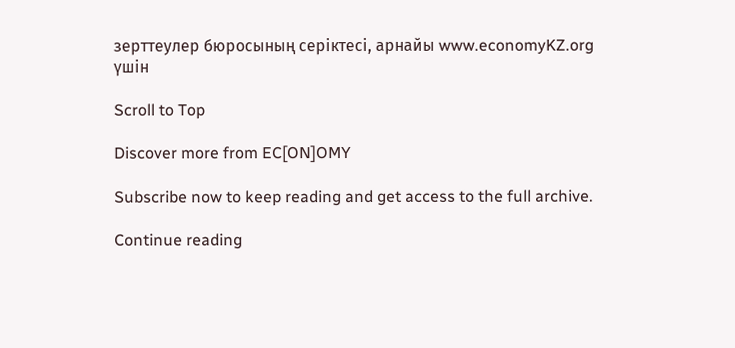зерттеулер бюросының серіктесі, арнайы www.economyKZ.org үшін

Scroll to Top

Discover more from EC[ON]OMY

Subscribe now to keep reading and get access to the full archive.

Continue reading